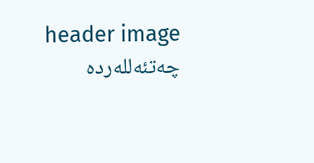header image
چەتئەللەردە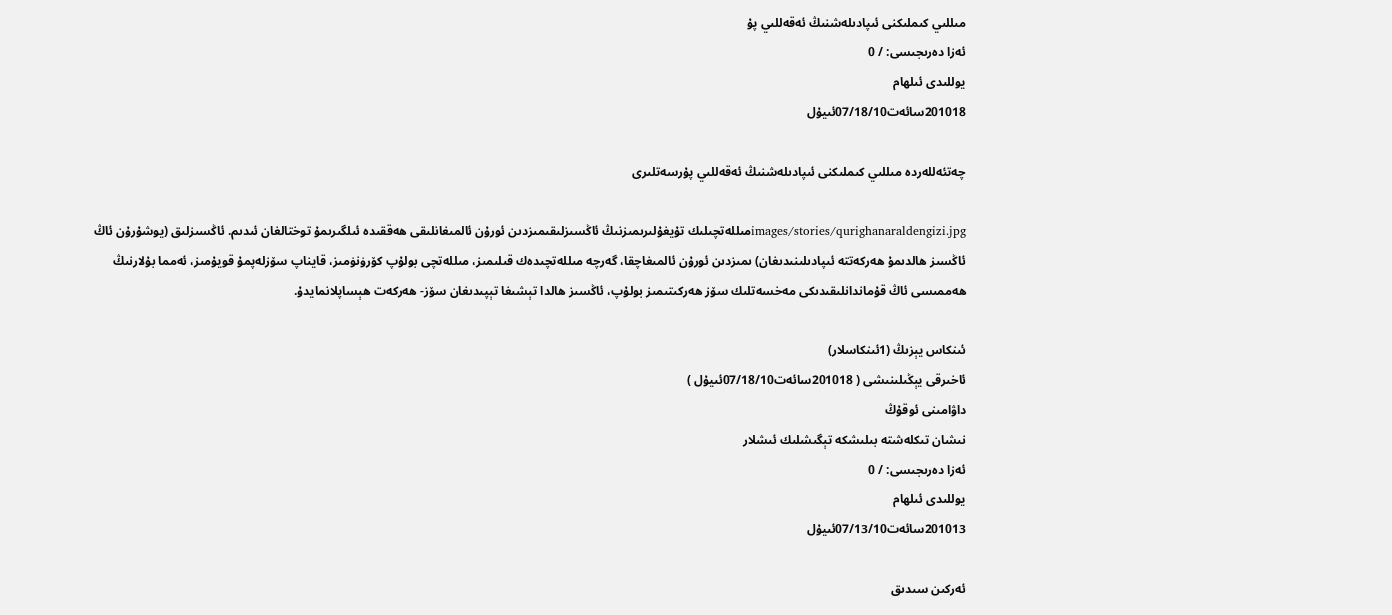مىللىي كىملىكنى ئىپادىلەشنىڭ ئەقەللىي پۇ
ئەزا دەرىجىسى: / 0
يوللىدى ئىلھام
201018سائەت07/18/10ئىيۇل

چەتئەللەردە مىللىي كىملىكنى ئىپادىلەشنىڭ ئەقەللىي پۇرسەتلىرى

images/stories/qurighanaraldengizi.jpgمىللەتچىلىك تۇيغۇلىرىمىزنىڭ ئاڭسىزلىقىمىزدىن ئورۇن ئالمىغانلىقى ھەققىدە ئىلگىرىمۇ توختالغان ئىدىم. ئاڭسىزلىق (يوشۇرۇن ئاڭ
ئاڭسىز ھالدىمۇ ھەركەتتە ئىپادىلىنىدىغان) ىمىزدىن ئورۇن ئالمىغاچقا، گەرچە مىللەتچىدەك قىلىمىز، مىللەتچى بولۇپ كۆرۈنۈمىز، قايناپ سۆزلەپمۇ قويۇمىز، ئەمما بۇلارنىڭ ھەممىسى ئاڭ قۇماندانلىقىدىكى مەخسەتلىك سۆز ھەركىتىمىز بولۇپ، ئاڭسىز ھالدا تېشىغا تېپىدىغان سۆز- ھەركەت ھېساپلانمايدۇ.

ئىنكاس يېزىڭ (1ئىنكاسلار)
ئاخىرقى يېڭىلىنىشى ( 201018سائەت07/18/10ئىيۇل )
داۋامىنى ئوقۇڭ
نىشان تىكلەشتە بىلىشكە تېگىشلىك ئىشلار
ئەزا دەرىجىسى: / 0
يوللىدى ئىلھام
201013سائەت07/13/10ئىيۇل

ئەركىن سىدىق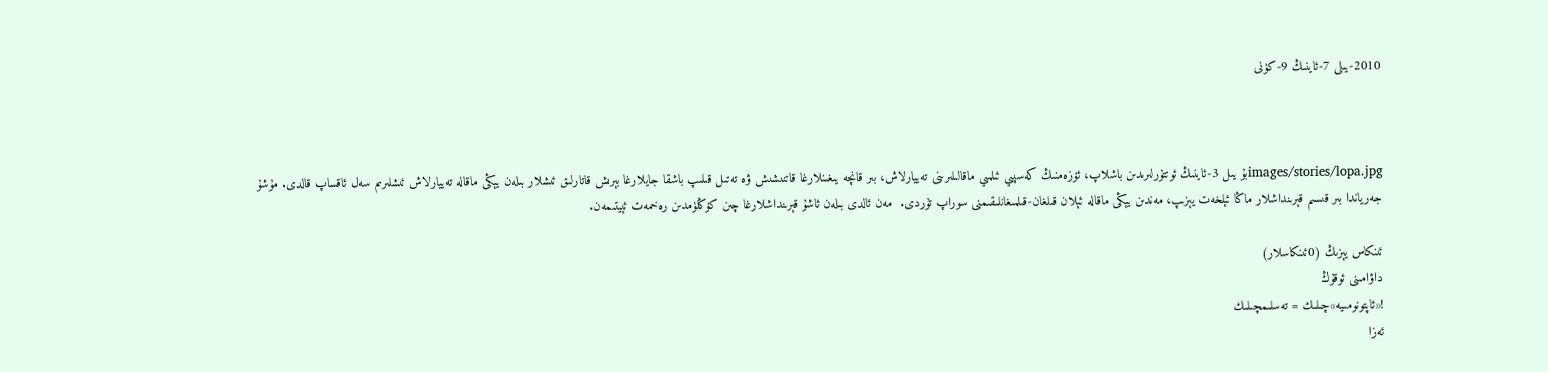2010-يىلى 7-ئاينىڭ 9-كۈنى



images/stories/lopa.jpgبۇ يىل 3-ئاينىڭ ئوتتۇرلىرىدىن باشلاپ، ئۆزەمنىڭ كەسپىي ئىلمىي ماقالىلىرىنى تەييارلاش، بىر قانچە يىغىنلارغا قاتنىشىش ۋە تەتىل قىلىپ باشقا جايلارغا بېرىش قاتارلىق ئىشلار بىلەن يېڭى ماقالە تەييارلاش ئىشلىرىم سەل ئاقساپ قالدى. مۇشۇ جەرياندا بىر قىسىم قېرىنداشلار ماڭا ئېلخەت يېزىپ، مەندىن يېڭى ماقالە ئېلان قىلغان-قىلمىغانلىقىمنى سوراپ تۇردى.  مەن ئالدى بىلەن ئاشۇ قېرىنداشلارغا چىن كۆڭلۈمدىن رەخمەت ئېيتىمەن.

ئىنكاس يېزىڭ (0ئىنكاسلار)
داۋامىنى ئوقۇڭ
!«ئاپتونومىيە»چىلىك = تەسلىمچىلىك
ئەزا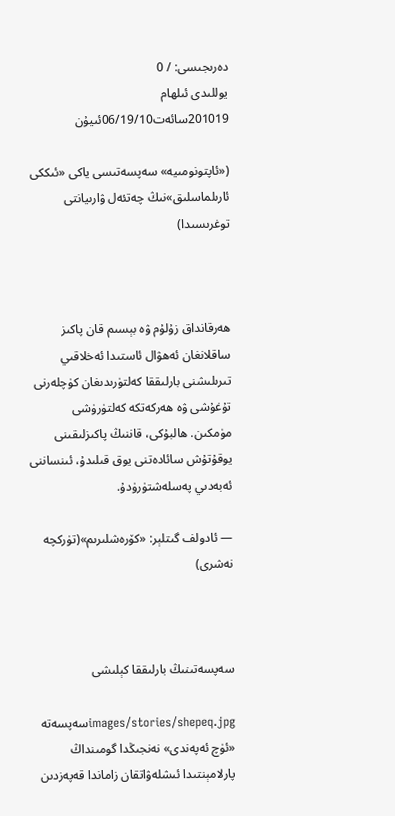دەرىجىسى: / 0
يوللىدى ئىلھام
201019سائەت06/19/10ئىيۇن

(«ئاپتونومىيە» سەپسەتىسى ياكى «ئىككى ئارىلماسلىق»نىڭ چەتئەل ۋارىيانتى توغرىسىدا)



ھەرقانداق زۇلۇم ۋە بېسىم قان پاكىز ساقلانغان ئەھۋال ئاستىدا ئەخلاقىي تىرىلىشنى بارلىققا كەلتۈرىدىغان كۈچلەرنى تۇغۇشى ۋە ھەركەتكە كەلتۈرۈشى مۈمكىن. ھالبۇكى، قاننىڭ پاكىزلىقىنى يوقۇتۇش سائادەتنى يوق قىلىدۇ، ئىنساننى ئەبەدىي پەسلەشتۈرۈدۇ.

— ئادولف گىتلېر: «كۆرەشلىرىم»(تۈركچە نەشرى)



سەپسەتىنىڭ بارلىققا كېلىشى

images/stories/shepeq.jpgسەپسەتە «ئۈچ ئەپەندى» نەنجىڭدا گومىنداڭ پارلامېنتىدا ئىشلەۋاتقان زاماندا قەپەزدىن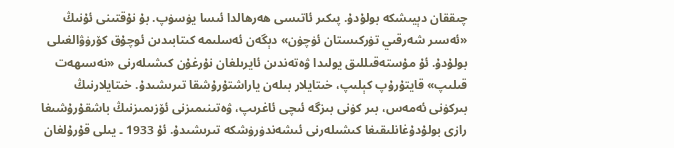چىققان دېيىشكە بولۇدۇ. پىكىر ئاتىسى ھەرھالدا ئىسا يۈسۈپ. بۇ نۇقتىنى ئۇنىڭ «ئەسىر شەرقىي تۈركىستان ئۈچۈن» دېگەن ئەسلىمە كىتابىدىن ئوچۇق كۆرۈۋالغىلى بولۇدۇ. ئۇ مۇستەقىللىق يولىدا ۋەتەندىن ئايرىلغان نۇرغۇن كىشىلەرنى «نەسىھەت قىلىپ» قايتۇرۇپ كېلىپ، خىتايلار بىلەن ياراشتۇرۇشقا تىرىشىدۇ. خىتايلارنىڭ بىركۈنى ئەمەس، بىر كۈنى بىزگە ئىچى ئاغرىپ، ۋەتىنىمىزنى ئۆزىمىزنىڭ باشقۇرۇشىغا رازى بولۇدۇغانلىقىغا كىشىلەرنى ئىشەندۈرۈشكە تىرىشىدۇ. ئۇ 1933 ۔ يىلى قۇرۇلغان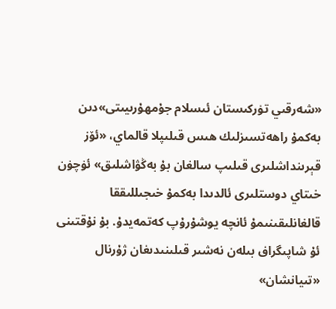«شەرقىي تۈركىستان ئىسلام جۇمھۇرىيىتى»دىن بەكمۇ راھەتسىزلىك ھىس قىلىپلا قالماي، «ئۆز قېرىنداشلىرى قىلىپ سالغان بۇ بەڭۋاشلىق» ئۈچۈن خىتاي دوستلىرى ئالدىدا بەكمۇ خىجىللىققا قالغانلىقىنىمۇ ئانچە يوشۇرۇپ كەتمەيدۇ. بۇ نۇقتىنى ئۇ شاپىگراڧ بىلەن نەشىر قىلىنىدىغان ژۇرنال «تىيانشان»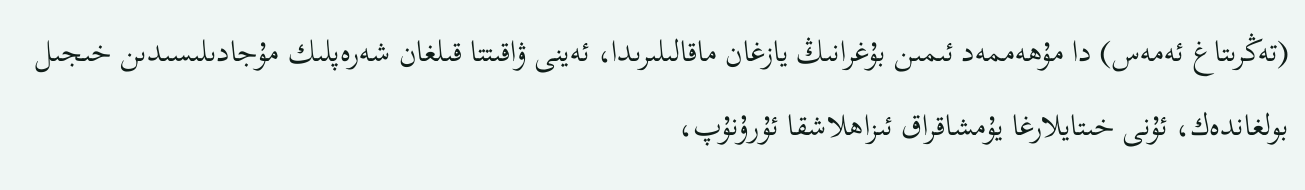(تەڭرىتاغ ئەمەس) دا مۇھەممەد ئىمىن بۇغرانىڭ يازغان ماقالىلىرىدا، ئەينى ۋاقىتتا قىلغان شەرەپلىك مۇجادىلىسىدىن خىجىل بولغاندەك، ئۇنى خىتايلارغا يۇمشاقراق ئىزاھلاشقا ئۇرۇنۇپ،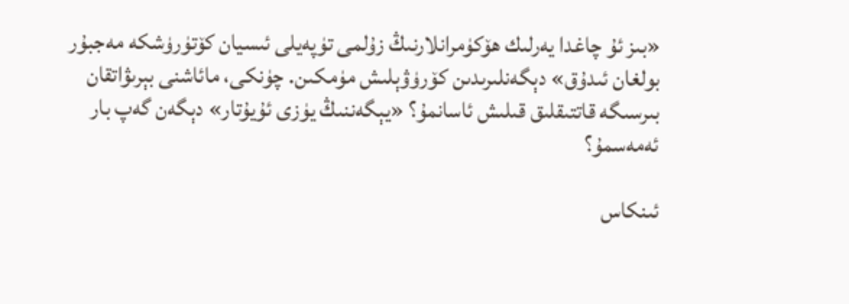«بىز ئۇ چاغدا يەرلىك ھۆكۈمرانلارنىڭ زۇلمى تۈپەيلى ئىسيان كۆتۈرۈشكە مەجبۇر بولغان ئىدۇق» دېگەنلىرىدىن كۆرۈۋېلىش مۈمكىن. چۈنكى، مائاشنى بېرىۋاتقان بىرسىگە قاتتىقلىق قىلىش ئاسانمۇ؟ «يېگەننىڭ يۈزى ئۇيۇتار» دېگەن گەپ بار ئەمەسمۇ؟

ئىنكاس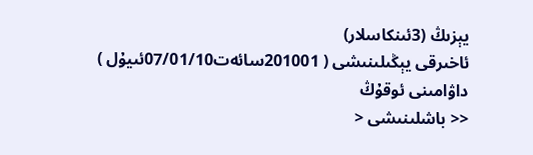يېزىڭ (3ئىنكاسلار)
ئاخىرقى يېڭىلىنىشى ( 201001سائەت07/01/10ئىيۇل )
داۋامىنى ئوقۇڭ
<< باشلىنىشى <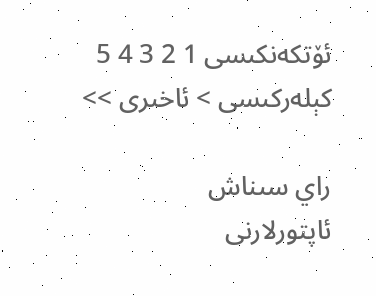ئۆتكەنكىسى 1 2 3 4 5 كېلەركىسى > ئاخىرى >>

راي سىناش
ئاپتورلارنى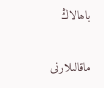باھالاڭ

ماقالىلارنى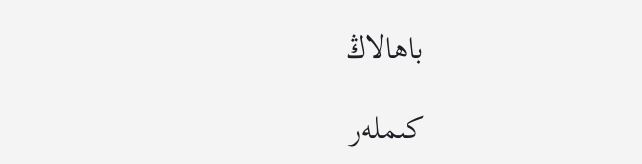باھالاڭ

كىملەر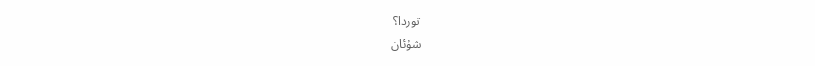توردا؟
شۇئان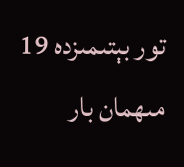تور بېتىمىزدە 19 مىھمان بار